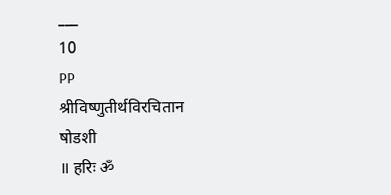___
10
PP
श्रीविष्णुतीर्थविरचितान
षोडशी
॥ हरिः ॐ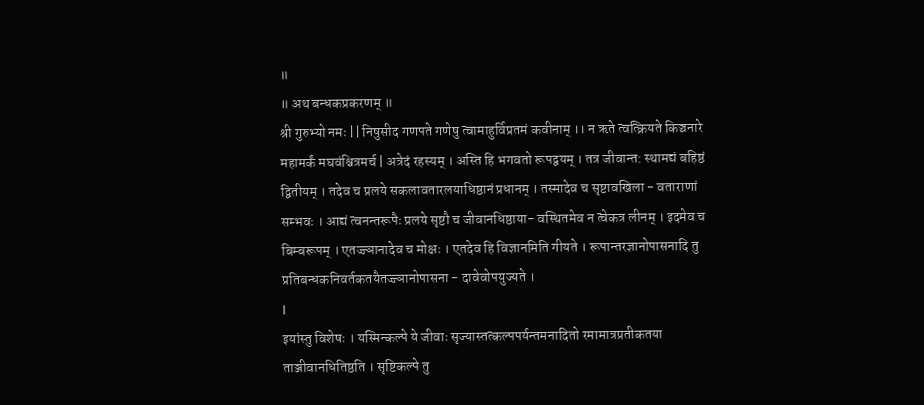॥
॥ अथ बन्धकप्रकरणम् ॥
श्री गुरुभ्यो नमः || निषुसीद गणपते गणेषु त्वामाहुर्विप्रतमं कवीनाम् ।। न ऋते त्वत्क्रियते किञ्चनारे महामर्कं मघवंश्चित्रमर्च | अत्रेदं रहस्यम् । अस्ति हि भगवतो रूपद्वयम् । तत्र जीवान्त: स्थामद्यं बहिष्ठं द्वितीयम् । तदेव च प्रलये सकलावतारलयाधिष्ठानं प्रधानम् । तस्मादेव च सृष्टावखिला - वताराणां सम्भवः । आद्यं त्वनन्तरूपैः प्रलये सृष्टौ च जीवानधिष्ठाया- वस्थितमेव न त्वेकत्र लीनम् । इदमेव च बिम्बरूपम् । एतज्ज्ञानादेव च मोक्षः । एतदेव हि विज्ञानमिति गीयते । रूपान्तरज्ञानोपासनादि तु प्रतिबन्धकनिवर्तकतयैतज्ज्ञानोपासना - दावेवोपयुज्यते ।
I
इयांस्तु विशेषः । यस्मिन्कल्पे ये जीवाः सृज्यास्तत्कल्पपर्यन्तमनादितो रमामात्रप्रतीकतया ताञ्जीवानधितिष्ठति । सृष्टिकल्पे तु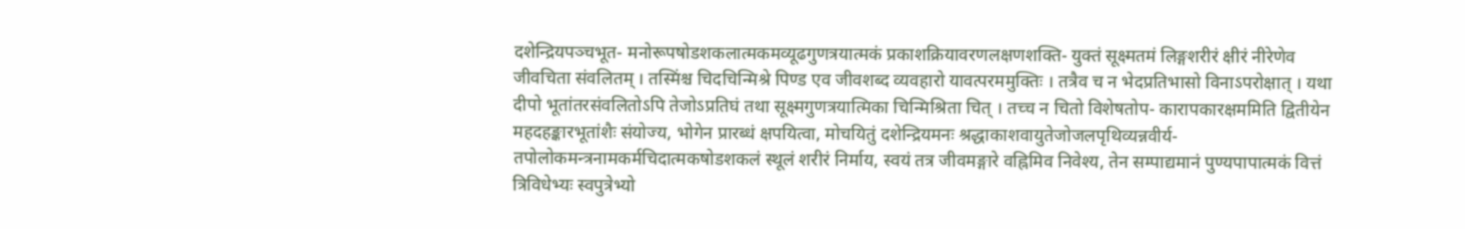दशेन्द्रियपञ्चभूत- मनोरूपषोडशकलात्मकमव्यूढगुणत्रयात्मकं प्रकाशक्रियावरणलक्षणशक्ति- युक्तं सूक्ष्मतमं लिङ्गशरीरं क्षीरं नीरेणेव जीवचिता संवलितम् । तस्मिंश्च चिदचिन्मिश्रे पिण्ड एव जीवशब्द व्यवहारो यावत्परममुक्तिः । तत्रैव च न भेदप्रतिभासो विनाऽपरोक्षात् । यथा दीपो भूतांतरसंवलितोऽपि तेजोऽप्रतिघं तथा सूक्ष्मगुणत्रयात्मिका चिन्मिश्रिता चित् । तच्च न चितो विशेषतोप- कारापकारक्षममिति द्वितीयेन महदहङ्कारभूतांशैः संयोज्य, भोगेन प्रारब्धं क्षपयित्वा, मोचयितुं दशेन्द्रियमनः श्रद्धाकाशवायुतेजोजलपृथिव्यन्नवीर्य- तपोलोकमन्त्रनामकर्मचिदात्मकषोडशकलं स्थूलं शरीरं निर्माय, स्वयं तत्र जीवमङ्गारे वह्निमिव निवेश्य, तेन सम्पाद्यमानं पुण्यपापात्मकं वित्तं त्रिविधेभ्यः स्वपुत्रेभ्यो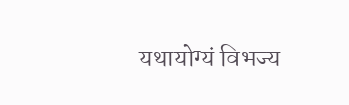यथायोग्यं विभज्य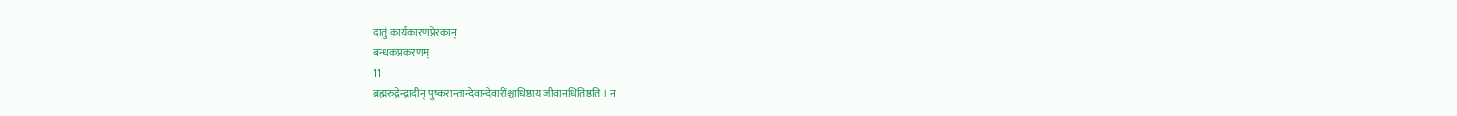दातुं कार्यकारणप्रेरकान्
बन्धकप्रकरणम्
11
ब्रह्मरुद्रेन्द्रादीन् पुष्करान्तान्देवान्देवारींश्चाधिष्ठाय जीवानधितिष्ठति । न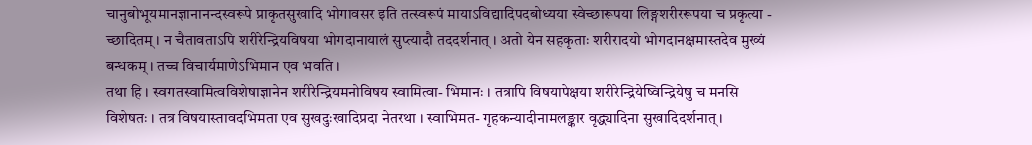चानुबोभूयमानज्ञानानन्दस्वरूपे प्राकृतसुखादि भोगावसर इति तत्स्वरूपं मायाऽविद्यादिपदबोध्यया स्वेच्छारूपया लिङ्गशरीररूपया च प्रकृत्या - च्छादितम् । न चैतावताऽपि शरीरेन्द्रियविषया भोगदानायालं सुप्त्यादौ तददर्शनात् । अतो येन सहकृताः शरीरादयो भोगदानक्षमास्तदेव मुख्यं बन्धकम् । तच्च विचार्यमाणेऽभिमान एव भवति ।
तथा हि । स्वगतस्वामित्वविशेषाज्ञानेन शरीरेन्द्रियमनोविषय स्वामित्वा- भिमानः । तत्रापि विषयापेक्षया शरीरेन्द्रियेष्विन्द्रियेषु च मनसि विशेषतः । तत्र विषयास्तावदभिमता एव सुखदुःखादिप्रदा नेतरथा । स्वाभिमत- गृहकन्यादीनामलङ्कार वृद्ध्यादिना सुखादिदर्शनात् ।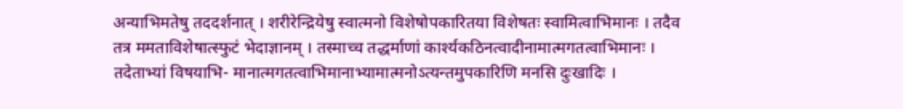अन्याभिमतेषु तददर्शनात् । शरीरेन्द्रियेषु स्वात्मनो विशेषोपकारितया विशेषतः स्वामित्वाभिमानः । तदैव तत्र ममताविशेषात्स्फुटं भेदाज्ञानम् । तस्माच्च तद्धर्माणां कार्श्यकठिनत्वादीनामात्मगतत्वाभिमानः । तदेताभ्यां विषयाभि- मानात्मगतत्वाभिमानाभ्यामात्मनोऽत्यन्तमुपकारिणि मनसि दुःखादिः ।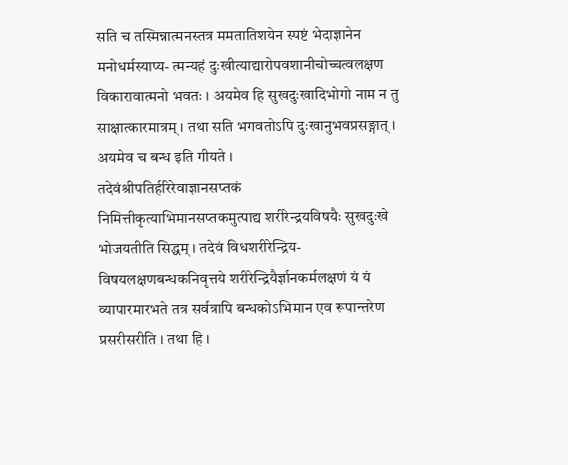सति च तस्मिन्नात्मनस्तत्र ममतातिशयेन स्पष्टं भेदाज्ञानेन मनोधर्मस्याप्य- त्मन्यहं दुःखीत्याद्यारोपवशानीचोच्चत्वलक्षण विकारावात्मनो भवतः । अयमेव हि सुखदुःखादिभोगो नाम न तु साक्षात्कारमात्रम् । तथा सति भगवतोऽपि दुःखानुभवप्रसङ्गात् । अयमेव च बन्ध इति गीयते ।
तदेवंश्रीपतिर्हरिरेवाज्ञानसप्तकं निमित्तीकृत्याभिमानसप्तकमुत्पाद्य शरीरेन्द्रयविषयैः सुखदुःखे भोजयतीति सिद्धम् । तदेवं विधशरीरेन्द्रिय- विषयलक्षणबन्धकनिवृत्तये शरीरेन्द्रियैर्ज्ञानकर्मलक्षणं यं यं व्यापारमारभते तत्र सर्वत्रापि बन्धकोऽभिमान एव रूपान्तरेण प्रसरीसरीति । तथा हि ।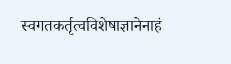स्वगतकर्तृत्वविशेषाज्ञानेनाहं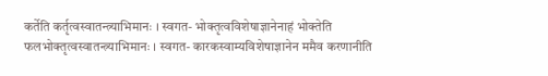कर्तेति कर्तृत्वस्वातन्त्र्याभिमानः । स्वगत- भोक्तृत्वविशेषाज्ञानेनाहं भोक्तेति फलभोक्तृत्वस्वातन्त्र्याभिमानः । स्वगत- कारकस्वाम्यविशेषाज्ञानेन ममैव करणानीति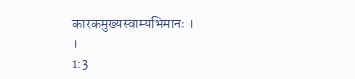कारकमुख्यस्वाम्यभिमानः ।
।
1:3